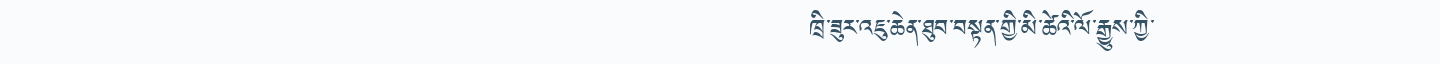ཁྲི་ཟུར་འཇུ་ཆེན་ཐུབ་བསྟན་གྱི་མི་ཚེའི་ལོ་རྒྱུས་ཀྱི་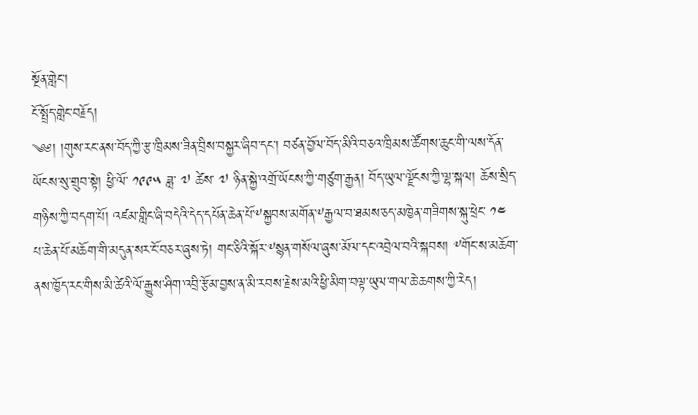སྔོན་གླེང་།
ངོ་སྤྲོད་གླེང་བརྗོད།
༄༅། །གུས་རང་ནས་བོད་ཀྱི་རྩ་ཁྲིམས་ཟིན་བྲིས་བསྐྱར་ཞིབ་དང་། བཙན་བྱོལ་བོད་མིའི་བཅའ་ཁྲིམས་ཚོགས་ཆུང་གི་ལས་དོན་ཡོངས་སུ་གྲུབ་སྟེ། ཕྱི་ལོ་ ༡༩༩༥ ཟླ་ ༧ ཚེས་ ༧ ཉིན་སྐྱེ་འགྲོ་ཡོངས་ཀྱི་གཙུག་རྒྱན། བོད་ཡུལ་ལྗོངས་ཀྱི་ལྷ་སྐལ། ཆོས་སྲིད་གཉིས་ཀྱི་བདག་པོ། འཛམ་གླིང་ཞི་བདེའི་དེད་དཔོན་ཆེན་པོ་༸སྐྱབས་མགོན་༸རྒྱལ་བ་ཐམས་ཅད་མཁྱེན་གཟིགས་སྐུ་ཕྲེང་ ༡༤ པ་ཆེན་པོ་མཆོག་གི་མདུན་སར་ངོ་བཅར་ཞུས་ཏེ། གང་ཅིའི་སྐོར་༸སྙན་གསོལ་ཞུས་མོལ་དང་འབྲེལ་བའི་སྐབས། ༸གོང་ས་མཆོག་ནས་ཁྱོད་རང་གིས་མི་ཚེའི་ལོ་རྒྱུས་ཤིག་འབྲི་རྩོམ་བྱས་ན་མི་རབས་རྗེས་མའི་ཕྱི་མིག་བལྟ་ཡུལ་གལ་ཆེ་ཆགས་ཀྱི་རེད།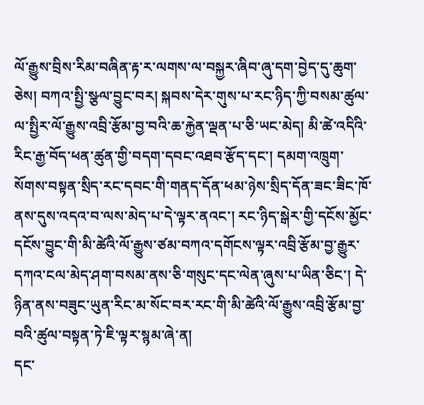ལོ་རྒྱུས་བྲིས་རིམ་བཞིན་རྟ་ར་ལགས་ལ་བསྐྱར་ཞིབ་ཞུ་དག་བྱེད་དུ་ཆུག་ཅེས། བཀའ་སྤྱི་སྩལ་བྱུང་བར། སྐབས་དེར་གུས་པ་རང་ཉིད་ཀྱི་བསམ་ཚུལ་ལ་སྤྱིར་ལོ་རྒྱུས་འབྲི་རྩོམ་བྱ་བའི་ཆ་རྐྱེན་ལྡན་པ་ཅི་ཡང་མེད། མི་ཚེ་འདིའི་རིང་རྒྱ་བོད་ཕན་ཚུན་གྱི་བདག་དབང་འཐབ་རྩོད་དང་། དམག་འཁྲུག་སོགས་བསྟན་སྲིད་རང་དབང་གི་གནད་དོན་ཕམ་ཉེས་སྲིད་དོན་ཟང་ཟིང་ཁོ་ནས་དུས་འདའ་བ་ལས་མེད་པ་དེ་ལྟར་ནའང་། རང་ཉིད་སྒེར་གྱི་དངོས་མྱོང་དངོས་བྱུང་གི་མི་ཚེའི་ལོ་རྒྱུས་ཙམ་བཀའ་དགོངས་ལྟར་འབྲི་རྩོམ་བྱ་རྒྱུར་དཀའ་ངལ་མེད་ཤག་བསམ་ནས་ཅི་གསུང་དང་ལེན་ཞུས་པ་ཡིན་ཅིང་། དེ་ཉིན་ནས་བཟུང་ཡུན་རིང་མ་སོང་བར་རང་གི་མི་ཚེའི་ལོ་རྒྱུས་འབྲི་རྩོམ་བྱ་བའི་ཚུལ་བསྟན་ཏེ་ཇི་ལྟར་སྙམ་ཞེ་ན།
དང་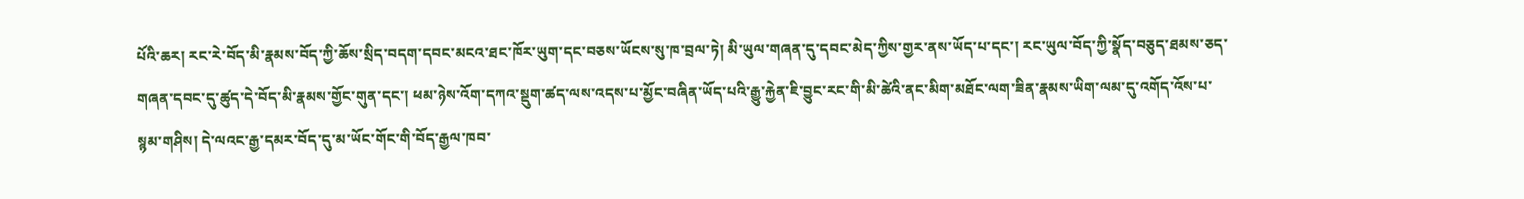པོའི་ཆར། རང་རེ་བོད་མི་རྣམས་བོད་ཀྱི་ཆོས་སྲིད་བདག་དབང་མངའ་ཐང་ཁོར་ཡུག་དང་བཅས་ཡོངས་སུ་ཁ་བྲལ་ཏེ། མི་ཡུལ་གཞན་དུ་དབང་མེད་ཀྱིས་གྱར་ནས་ཡོད་པ་དང་། རང་ཡུལ་བོད་ཀྱི་སྣོད་བཅུད་ཐམས་ཅད་གཞན་དབང་དུ་ཚུད་དེ་བོད་མི་རྣམས་གྱོང་གུན་དང་། ཕམ་ཉེས་འོག་དཀའ་སྡུག་ཚད་ལས་འདས་པ་མྱོང་བཞིན་ཡོད་པའི་རྒྱུ་རྐྱེན་ཇི་བྱུང་རང་གི་མི་ཚེའི་ནང་མིག་མཐོང་ལག་ཟིན་རྣམས་ཡིག་ལམ་དུ་འགོད་འོས་པ་སྙམ་གཤིས། དེ་ལའང་རྒྱ་དམར་བོད་དུ་མ་ཡོང་གོང་གི་བོད་རྒྱལ་ཁབ་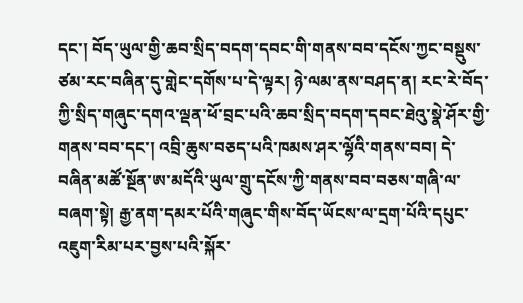དང་། བོད་ཡུལ་གྱི་ཆབ་སྲིད་བདག་དབང་གི་གནས་བབ་དངོས་ཀྱང་བསྡུས་ཙམ་རང་བཞིན་དུ་གླེང་དགོས་པ་དེ་ལྟར། ཉེ་ལམ་ནས་བཤད་ན། རང་རེ་བོད་ཀྱི་སྲིད་གཞུང་དགའ་ལྡན་ཕོ་བྲང་པའི་ཆབ་སྲིད་བདག་དབང་ཐེའུ་སྣེ་ཤོར་གྱི་གནས་བབ་དང་། འབྲི་ཆུས་བཅད་པའི་ཁམས་ཤར་ལྷོའི་གནས་བབ། དེ་བཞིན་མཚོ་སྔོན་ཨ་མདོའི་ཡུལ་གྲུ་དངོས་ཀྱི་གནས་བབ་བཅས་གཞི་ལ་བཞག་སྟེ། རྒྱ་ནག་དམར་པོའི་གཞུང་གིས་བོད་ཡོངས་ལ་དྲག་པོའི་དཔུང་འཇུག་རིམ་པར་བྱས་པའི་སྐོར་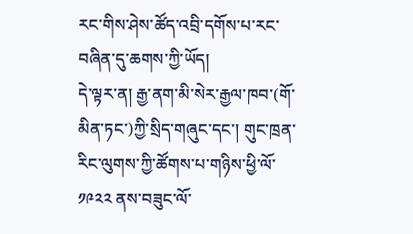རང་གིས་ཤེས་ཚོད་འབྲི་དགོས་པ་རང་བཞིན་དུ་ཆགས་ཀྱི་ཡོད།
དེ་ལྟར་ན། རྒྱ་ནག་མི་སེར་རྒྱལ་ཁབ་(གོ་མིན་ཏང་)ཀྱི་སྲིད་གཞུང་དང་། གུང་ཁྲན་རིང་ལུགས་ཀྱི་ཚོགས་པ་གཉིས་ཕྱི་ལོ་ ༡༩༢༢ ནས་བཟུང་ལོ་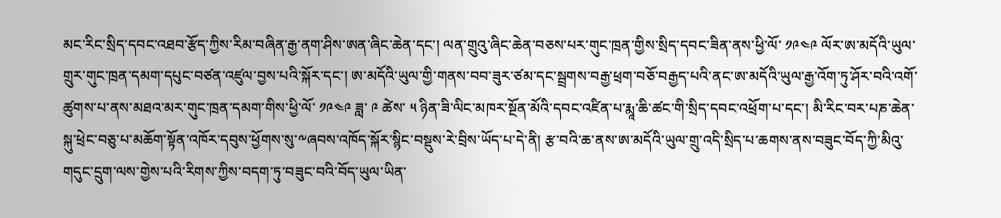མང་རིང་སྲིད་དབང་འཐབ་རྩོད་ཀྱིས་རིམ་བཞིན་རྒྱ་ནག་ཤིས་ཨན་ཞིང་ཆེན་དང་། ལན་གྲུའུ་ཞིང་ཆེན་བཅས་པར་གུང་ཁྲན་གྱིས་སྲིད་དབང་ཟིན་ནས་ཕྱི་ལོ་ ༡༩༤༩ ལོར་ཨ་མདོའི་ཡུལ་གྲུར་གུང་ཁྲན་དམག་དཔུང་བཙན་འཛུལ་བྱས་པའི་སྐོར་དང་། ཨ་མདོའི་ཡུལ་གྱི་གནས་བབ་ཟུར་ཙམ་དང་སྦྲགས་བརྒྱ་ཕྲག་བཅོ་བརྒྱད་པའི་ནང་ཨ་མདོའི་ཡུལ་རྒྱ་འོག་ཏུ་ཤོར་བའི་འགོ་ཚུགས་པ་ནས་མཐའ་མར་གུང་ཁྲན་དམག་གིས་ཕྱི་ལོ་ ༡༩༤༩ ཟླ་ ༩ ཚེས་ ༥ ཉིན་ཟི་ལིང་མཁར་སྔོན་མོའི་དབང་འཛིན་པ་རྨཱ་ཆི་ཚང་གི་སྲིད་དབང་འཕྲོག་པ་དང་། མི་རིང་བར་པཎ་ཆེན་སྐུ་ཕྲེང་བཅུ་པ་མཆོག་སྟོན་འཁོར་དབུས་ཕྱོགས་སུ་༸ཞབས་འཁོད་སྐོར་སྙིང་བསྡུས་རེ་བྲིས་ཡོད་པ་དེ་ནི། རྩ་བའི་ཆ་ནས་ཨ་མདོའི་ཡུལ་གྲུ་འདི་སྲིད་པ་ཆགས་ནས་བཟུང་བོད་ཀྱི་མིའུ་གདུང་དྲུག་ལས་གྱེས་པའི་རིགས་ཀྱིས་བདག་ཏུ་བཟུང་བའི་བོད་ཡུལ་ཡིན་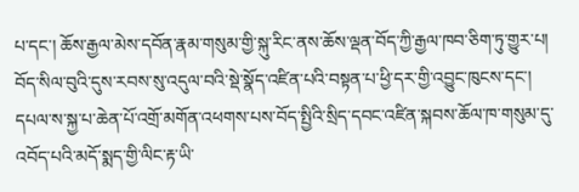པ་དང་། ཆོས་རྒྱལ་མེས་དབོན་རྣམ་གསུམ་གྱི་སྐུ་རིང་ནས་ཆོས་ལྡན་བོད་ཀྱི་རྒྱལ་ཁབ་ཅིག་ཏུ་གྱུར་པ། བོད་སིལ་བུའི་དུས་རབས་སུ་འདུལ་བའི་སྡེ་སྣོད་འཛིན་པའི་བསྟན་པ་ཕྱི་དར་གྱི་འབྱུང་ཁུངས་དང་། དཔལ་ས་སྐྱ་པ་ཆེན་པོ་འགྲོ་མགོན་འཕགས་པས་བོད་སྤྱིའི་སྲིད་དབང་འཛིན་སྐབས་ཆོལ་ཁ་གསུམ་དུ་འབོད་པའི་མདོ་སྨད་གྱི་ལིང་རྟ་ཡི་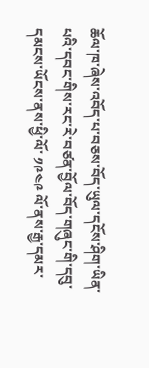ཆོལ་ཁ་ཞེས་འབོད་པ་བཅས་བོད་ཡུལ་དངོས་ཤིག་ཡིན་པའི་དབང་གིས་རང་རེ་བཙན་བྱོལ་བོད་གཞུང་གི་དབུ་དམངས་ཡོངས་ནས་ཕྱི་ལོ་ ༡༩༤༩ ལོ་ནས་རྒྱ་དམར་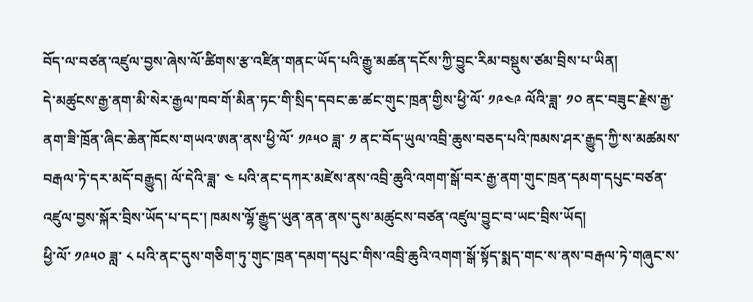བོད་ལ་བཙན་འཛུལ་བྱས་ཞེས་ལོ་ཚིགས་རྩ་འཛིན་གནང་ཡོད་པའི་རྒྱུ་མཚན་དངོས་ཀྱི་བྱུང་རིམ་བསྡུས་ཙམ་བྲིས་པ་ཡིན།
དེ་མཚུངས་རྒྱ་ནག་མི་སེར་རྒྱལ་ཁབ་གོ་མིན་ཏང་གི་སྲིད་དབང་ཆ་ཚང་གུང་ཁྲན་གྱིས་ཕྱི་ལོ་ ༡༩༤༩ ལོའི་ཟླ་ ༡༠ ནང་བཟུང་རྗེས་རྒྱ་ནག་ཟི་ཁྲོན་ཞིང་ཆེན་ཁོངས་གཡའ་ཨན་ནས་ཕྱི་ལོ་ ༡༩༥༠ ཟླ་ ༡ ནང་བོད་ཡུལ་འབྲི་ཆུས་བཅད་པའི་ཁམས་ཤར་རྒྱུད་ཀྱི་ས་མཚམས་བརྒལ་ཏེ་དར་མདོ་བརྒྱུད། ལོ་དེའི་ཟླ་ ༤ པའི་ནང་དཀར་མཛེས་ནས་འབྲི་ཆུའི་འགག་སྒོ་བར་རྒྱ་ནག་གུང་ཁྲན་དམག་དཔུང་བཙན་འཛུལ་བྱས་སྐོར་བྲིས་ཡོད་པ་དང་། ཁམས་ལྷོ་རྒྱུད་ཡུན་ནན་ནས་དུས་མཚུངས་བཙན་འཛུལ་བྱུང་བ་ཡང་བྲིས་ཡོད།
ཕྱི་ལོ་ ༡༩༥༠ ཟླ་ ༨ པའི་ནང་དུས་གཅིག་ཏུ་གུང་ཁྲན་དམག་དཔུང་གིས་འབྲི་ཆུའི་འགག་སྒོ་སྟོད་སྨད་གང་ས་ནས་བརྒལ་ཏེ་གཞུང་ས་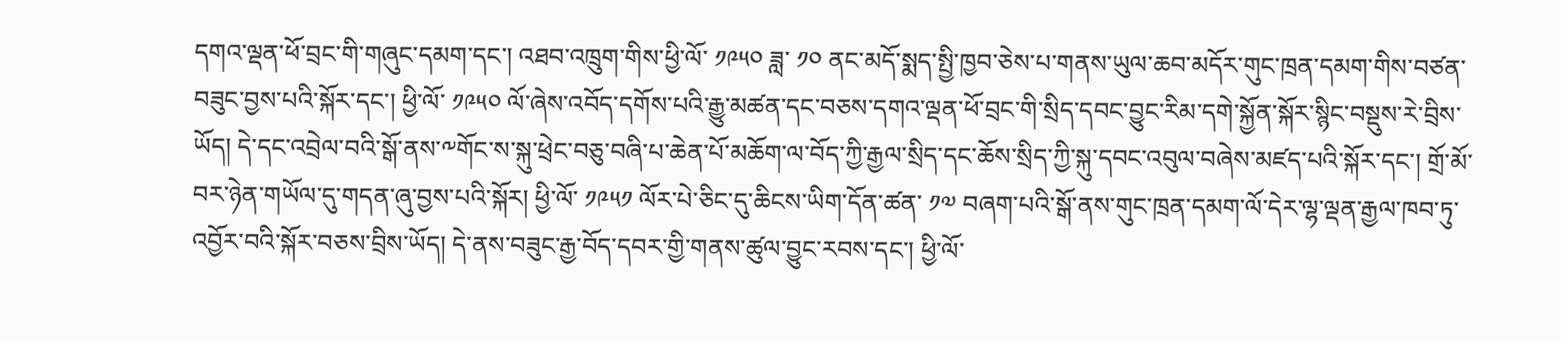དགའ་ལྡན་ཕོ་བྲང་གི་གཞུང་དམག་དང་། འཐབ་འཁྲུག་གིས་ཕྱི་ལོ་ ༡༩༥༠ ཟླ་ ༡༠ ནང་མདོ་སྨད་སྤྱི་ཁྱབ་ཅེས་པ་གནས་ཡུལ་ཆབ་མདོར་གུང་ཁྲན་དམག་གིས་བཙན་བཟུང་བྱས་པའི་སྐོར་དང་། ཕྱི་ལོ་ ༡༩༥༠ ལོ་ཞེས་འབོད་དགོས་པའི་རྒྱུ་མཚན་དང་བཅས་དགའ་ལྡན་ཕོ་བྲང་གི་སྲིད་དབང་བྱུང་རིམ་དགེ་སྐྱོན་སྐོར་སྙིང་བསྡུས་རེ་བྲིས་ཡོད། དེ་དང་འབྲེལ་བའི་སྒོ་ནས་༸གོང་ས་སྐུ་ཕྲེང་བཅུ་བཞི་པ་ཆེན་པོ་མཆོག་ལ་བོད་ཀྱི་རྒྱལ་སྲིད་དང་ཆོས་སྲིད་ཀྱི་སྐུ་དབང་འབུལ་བཞེས་མཛད་པའི་སྐོར་དང་། གྲོ་མོ་བར་ཉེན་གཡོལ་དུ་གདན་ཞུ་བྱས་པའི་སྐོར། ཕྱི་ལོ་ ༡༩༥༡ ལོར་པེ་ཅིང་དུ་ཆིངས་ཡིག་དོན་ཚན་ ༡༧ བཞག་པའི་སྒོ་ནས་གུང་ཁྲན་དམག་ལོ་དེར་ལྷ་ལྡན་རྒྱལ་ཁབ་ཏུ་འབྱོར་བའི་སྐོར་བཅས་བྲིས་ཡོད། དེ་ནས་བཟུང་རྒྱ་བོད་དབར་གྱི་གནས་ཚུལ་བྱུང་རབས་དང་། ཕྱི་ལོ་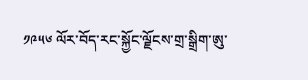༡༩༥༦ ལོར་བོད་རང་སྐྱོང་ལྗོངས་གྲ་སྒྲིག་ཨུ་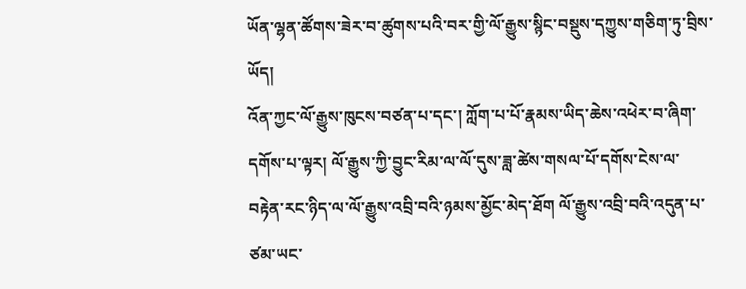ཡོན་ལྷན་ཚོགས་ཟེར་བ་ཚུགས་པའི་བར་གྱི་ལོ་རྒྱུས་སྙིང་བསྡུས་དཀྱུས་གཅིག་ཏུ་བྲིས་ཡོད།
འོན་ཀྱང་ལོ་རྒྱུས་ཁུངས་བཙན་པ་དང་། ཀློག་པ་པོ་རྣམས་ཡིད་ཆེས་འཕེར་བ་ཞིག་དགོས་པ་ལྟར། ལོ་རྒྱུས་ཀྱི་བྱུང་རིམ་ལ་ལོ་དུས་ཟླ་ཚེས་གསལ་པོ་དགོས་ངེས་ལ་བརྟེན་རང་ཉིད་ལ་ལོ་རྒྱུས་འབྲི་བའི་ཉམས་མྱོང་མེད་ཐོག ལོ་རྒྱུས་འབྲི་བའི་འདུན་པ་ཙམ་ཡང་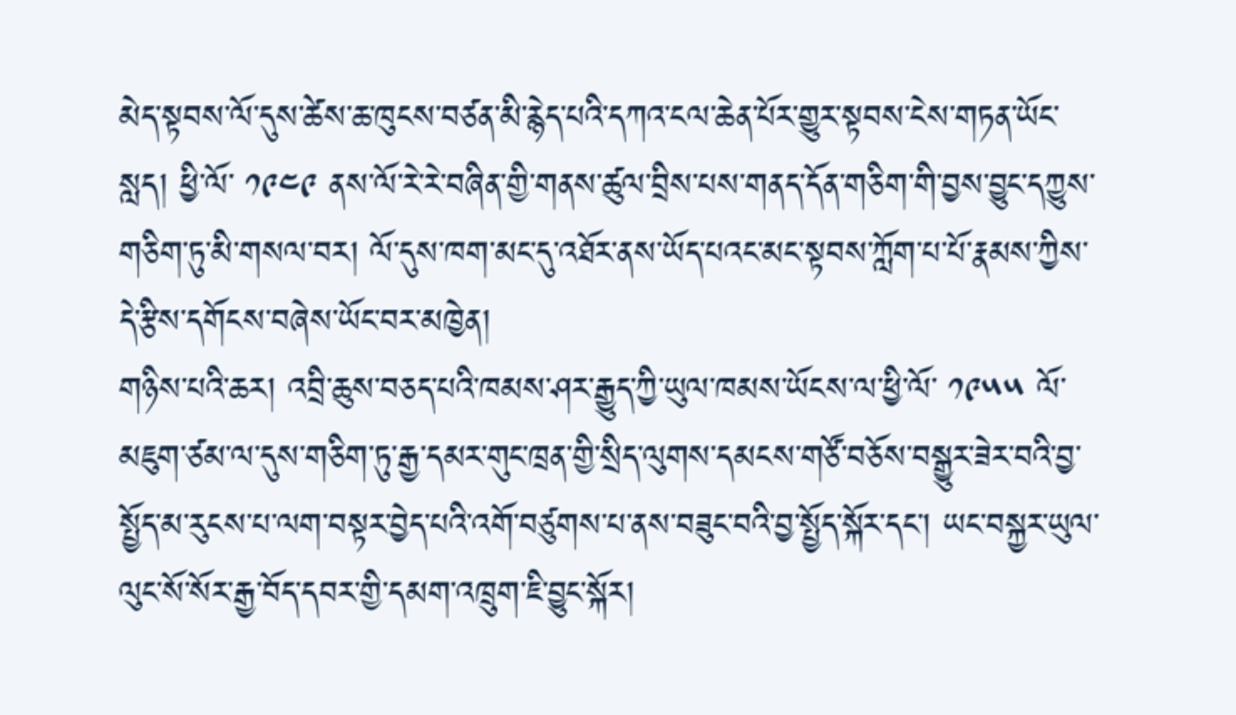མེད་སྟབས་ལོ་དུས་ཚེས་ཆ་ཁུངས་བཙན་མི་རྙེད་པའི་དཀའ་ངལ་ཆེན་པོར་གྱུར་སྟབས་ངེས་གཏན་ཡོང་སླད། ཕྱི་ལོ་ ༡༩༤༩ ནས་ལོ་རེ་རེ་བཞིན་གྱི་གནས་ཚུལ་བྲིས་པས་གནད་དོན་གཅིག་གི་བྱས་བྱུང་དཀྱུས་གཅིག་ཏུ་མི་གསལ་བར། ལོ་དུས་ཁག་མང་དུ་འཐོར་ནས་ཡོད་པའང་མང་སྟབས་ཀློག་པ་པོ་རྣམས་ཀྱིས་དེ་རྩིས་དགོངས་བཞེས་ཡོང་བར་མཁྱེན།
གཉིས་པའི་ཆར། འབྲི་ཆུས་བཅད་པའི་ཁམས་ཤར་རྒྱུད་ཀྱི་ཡུལ་ཁམས་ཡོངས་ལ་ཕྱི་ལོ་ ༡༩༥༥ ལོ་མཇུག་ཙམ་ལ་དུས་གཅིག་ཏུ་རྒྱ་དམར་གུང་ཁྲན་གྱི་སྲིད་ལུགས་དམངས་གཙོ་བཅོས་བསྒྱུར་ཟེར་བའི་བྱ་སྤྱོད་མ་རུངས་པ་ལག་བསྟར་བྱེད་པའི་འགོ་བཙུགས་པ་ནས་བཟུང་བའི་བྱ་སྤྱོད་སྐོར་དང་། ཡང་བསྐྱར་ཡུལ་ལུང་སོ་སོར་རྒྱ་བོད་དབར་གྱི་དམག་འཁྲུག་ཇི་བྱུང་སྐོར།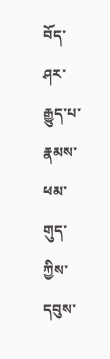བོད་ཤར་རྒྱུད་པ་རྣམས་ཕམ་གུད་ཀྱིས་དབུས་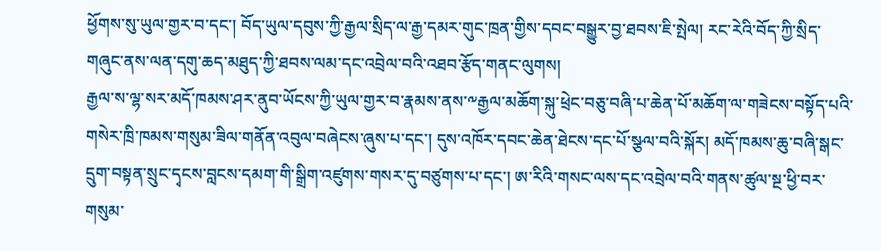ཕྱོགས་སུ་ཡུལ་གྱར་བ་དང་། བོད་ཡུལ་དབུས་ཀྱི་རྒྱལ་སྲིད་ལ་རྒྱ་དམར་གུང་ཁྲན་གྱིས་དབང་བསྒྱུར་བྱ་ཐབས་ཇི་སྤེལ། རང་རེའི་བོད་ཀྱི་སྲིད་གཞུང་ནས་ལན་དགུ་ཆད་མཐུད་ཀྱི་ཐབས་ལམ་དང་འབྲེལ་བའི་འཐབ་རྩོད་གནང་ལུགས།
རྒྱལ་ས་ལྷ་སར་མདོ་ཁམས་ཤར་ནུབ་ཡོངས་ཀྱི་ཡུལ་གྱར་བ་རྣམས་ནས་༸རྒྱལ་མཆོག་སྐུ་ཕྲེང་བཅུ་བཞི་པ་ཆེན་པོ་མཆོག་ལ་གཟེངས་བསྟོད་པའི་གསེར་ཁྲི་ཁམས་གསུམ་ཟིལ་གནོན་འབུལ་བཞེངས་ཞུས་པ་དང་། དུས་འཁོར་དབང་ཆེན་ཐེངས་དང་པོ་སྩལ་བའི་སྐོར། མདོ་ཁམས་ཆུ་བཞི་སྒང་དྲུག་བསྟན་སྲུང་དྭངས་བླངས་དམག་གི་སྒྲིག་འཛུགས་གསར་དུ་བཙུགས་པ་དང་། ཨ་རིའི་གསང་ལས་དང་འབྲེལ་བའི་གནས་ཚུལ་སྔ་ཕྱི་བར་གསུམ་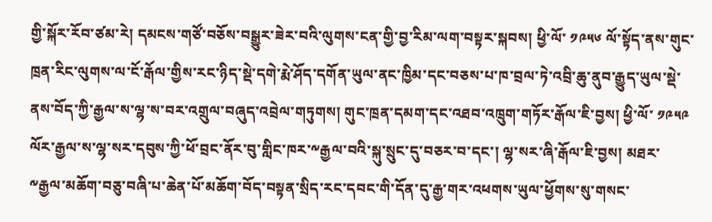གྱི་སྐོར་རོབ་ཙམ་རེ། དམངས་གཙོ་བཅོས་བསྒྱུར་ཟེར་བའི་ལུགས་ངན་གྱི་བྱ་རིམ་ལག་བསྟར་སྐབས། ཕྱི་ལོ་ ༡༩༥༦ ལོ་སྟོད་ནས་གུང་ཁྲན་རིང་ལུགས་ལ་ངོ་རྒོལ་གྱིས་རང་ཉིད་སྡེ་དགེ་རྨེ་ཤོད་དགོན་ཡུལ་ནང་ཁྱིམ་དང་བཅས་པ་ཁ་བྲལ་ཏེ་འབྲི་ཆུ་ནུབ་རྒྱུད་ཡུལ་སྡེ་ནས་བོད་ཀྱི་རྒྱལ་ས་ལྷ་ས་བར་འགྲུལ་བཞུད་འབྲེལ་གཏུགས། གུང་ཁྲན་དམག་དང་འཐབ་འཁྲུག་གཏོར་རྒོལ་ཇི་བྱས། ཕྱི་ལོ་ ༡༩༥༩ ལོར་རྒྱལ་ས་ལྷ་སར་དབུས་ཀྱི་ཕོ་བྲང་ནོར་བུ་གླིང་ཁར་༸རྒྱལ་བའི་སྐུ་སྲུང་དུ་བཅར་བ་དང་། ལྷ་སར་ཞི་རྒོལ་ཇི་བྱས། མཐར་༸རྒྱལ་མཆོག་བཅུ་བཞི་པ་ཆེན་པོ་མཆོག་བོད་བསྟན་སྲིད་རང་དབང་གི་དོན་དུ་རྒྱ་གར་འཕགས་ཡུལ་ཕྱོགས་སུ་གསང་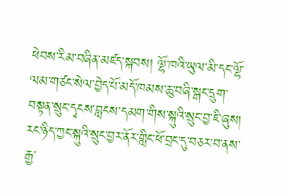ཕེབས་རིམ་བཞིན་མཛད་སྐབས། ལྷོ་ཁའི་ཡུལ་མི་དང་ལྷོ་ལམ་གཙང་སེལ་བྱེད་པོ་མདོ་ཁམས་ཆུ་བཞི་སྒང་དྲུག་བསྟན་སྲུང་དྭངས་བླངས་དམག་གིས་སྐུའི་སྲུང་བྱ་ཇི་ཞུས། རང་ཉིད་ཀྱང་སྐུའི་སྲུང་བྱར་ནོར་གླིང་ཕོ་བྲང་དུ་བཅར་བ་ནས་རྒྱ་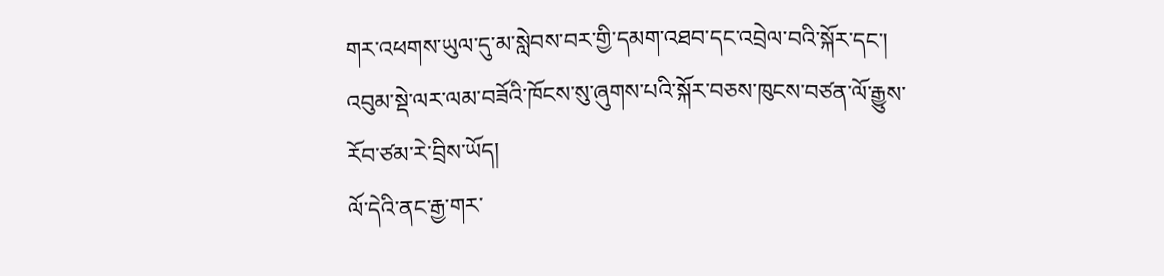གར་འཕགས་ཡུལ་དུ་མ་སླེབས་བར་གྱི་དམག་འཐབ་དང་འབྲེལ་བའི་སྐོར་དང་། འབུམ་སྡེ་ལར་ལམ་བཟོའི་ཁོངས་སུ་ཞུགས་པའི་སྐོར་བཅས་ཁུངས་བཙན་ལོ་རྒྱུས་རོབ་ཙམ་རེ་བྲིས་ཡོད།
ལོ་དེའི་ནང་རྒྱ་གར་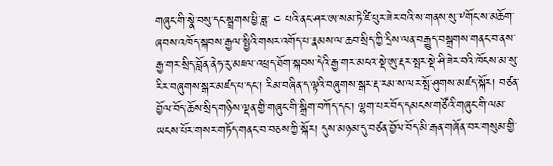གཞུང་གི་སྣེ་བསུ་དང་སྦྲགས་ཕྱི་ཟླ་ ༤ པའི་ནང་ཤར་ཨ་སམ་ཏེ་ཛི་པུར་ཟེར་བའི་ས་གནས་སུ་༸གོང་ས་མཆོག་ཞབས་འཁོད་སྐབས་རྒྱལ་སྤྱིའི་གསར་འགོད་པ་རྣམས་ལ་ཆབ་སྲིད་ཀྱི་དྲིས་ལན་བརྒྱུད་བསྒྲགས་གནང་བ་ནས་རྒྱ་གར་སྲིད་བློན་ནེཧ་རུ་མཇལ་འཕྲད་ཐོག་སྐབས་དེའི་རྒྱ་གར་མངའ་སྡེ་ཨུ་རྡར་སྤར་སྡེ་ཤི་ཟེར་བའི་ཁོངས་མ་སུ་རིར་བཞུགས་སྒར་མཛད་པ་དང་། རིམ་བཞིན་ད་ལྟའི་བཞུགས་སྒར་རྡ་རམ་ས་ལར་སྤོ་ཤུགས་མཛད་སྐོར། བཙན་བྱོལ་བོད་ཆོས་སྲིད་གཉིས་ལྡན་གྱི་གཞུང་གི་སྒྲིག་བཀོད་དང་། ལྷག་པར་བོད་དམངས་གཙོའི་གཞུང་གི་ལམ་ཡངས་པོར་གསར་གཏོད་གནང་བ་བཅས་ཀྱི་སྐོར། དུས་མཉམ་དུ་བཙན་བྱོལ་བོད་མི་རྒན་གཞོན་བར་གསུམ་གྱི་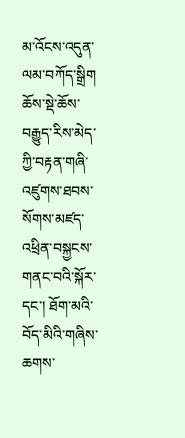མ་འོངས་འདུན་ལམ་བཀོད་སྒྲིག ཆོས་སྡེ་ཆོས་བརྒྱུད་རིས་མེད་ཀྱི་བརྟན་གཞི་འཛུགས་ཐབས་སོགས་མཛད་འཕྲིན་བསྐྱངས་གནང་བའི་སྐོར་དང་། ཐོག་མའི་བོད་མིའི་གཞིས་ཆགས་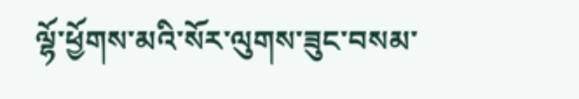ལྷོ་ཕྱོགས་མའི་སོར་ལུགས་ཟུང་བསམ་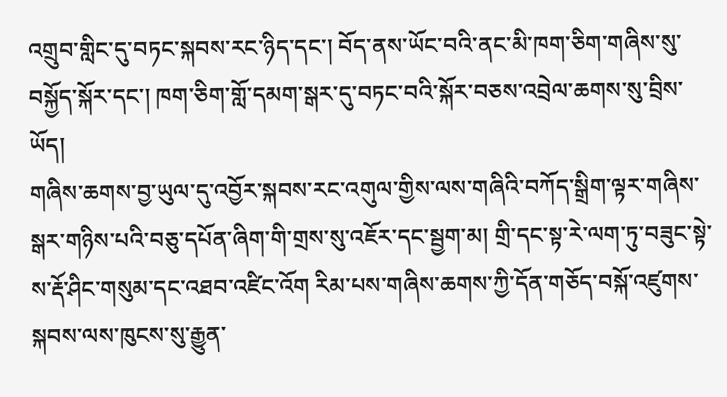འགྲུབ་གླིང་དུ་བཏང་སྐབས་རང་ཉིད་དང་། བོད་ནས་ཡོང་བའི་ནང་མི་ཁག་ཅིག་གཞིས་སུ་བསྐྱོད་སྐོར་དང་། ཁག་ཅིག་གློ་དམག་སྒར་དུ་བཏང་བའི་སྐོར་བཅས་འབྲེལ་ཆགས་སུ་བྲིས་ཡོད།
གཞིས་ཆགས་བྱ་ཡུལ་དུ་འབྱོར་སྐབས་རང་འགུལ་གྱིས་ལས་གཞིའི་བཀོད་སྒྲིག་ལྟར་གཞིས་སྒར་གཉིས་པའི་བཅུ་དཔོན་ཞིག་གི་གྲས་སུ་འཇོར་དང་སྦྱག་མ། གྲི་དང་སྟ་རེ་ལག་ཏུ་བཟུང་སྟེ་ས་རྡོ་ཤིང་གསུམ་དང་འཐབ་འཛིང་འོག རིམ་པས་གཞིས་ཆགས་ཀྱི་དོན་གཅོད་བསྐོ་འཛུགས་སྐབས་ལས་ཁུངས་སུ་རྒྱུན་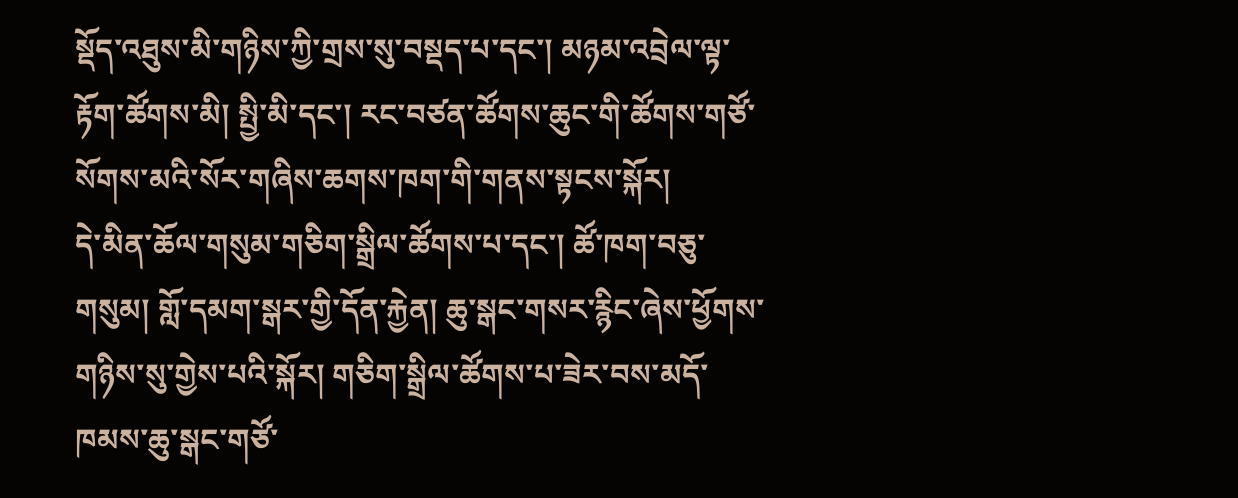སྡོད་འཐུས་མི་གཉིས་ཀྱི་གྲས་སུ་བསྡད་པ་དང་། མཉམ་འབྲེལ་ལྟ་རྟོག་ཚོགས་མི། སྤྱི་མི་དང་། རང་བཙན་ཚོགས་ཆུང་གི་ཚོགས་གཙོ་སོགས་མའི་སོར་གཞིས་ཆགས་ཁག་གི་གནས་སྟངས་སྐོར།
དེ་མིན་ཆོལ་གསུམ་གཅིག་སྒྲིལ་ཚོགས་པ་དང་། ཚོ་ཁག་བཅུ་གསུམ། གློ་དམག་སྒར་གྱི་དོན་རྐྱེན། ཆུ་སྒང་གསར་རྙིང་ཞེས་ཕྱོགས་གཉིས་སུ་གྱེས་པའི་སྐོར། གཅིག་སྒྲིལ་ཚོགས་པ་ཟེར་བས་མདོ་ཁམས་ཆུ་སྒང་གཙོ་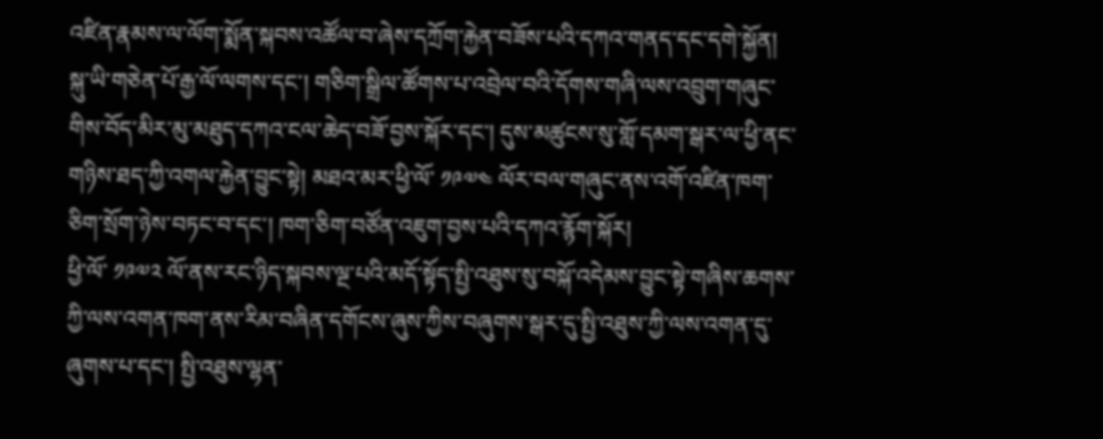འཛིན་རྣམས་ལ་ལོག་སྨོན་སྐབས་འཚོལ་བ་ཞེས་དཀྲོག་རྐྱེན་བཟོས་པའི་དཀའ་གནད་དང་དགེ་སྐྱོན། སྐུ་ཡི་གཅེན་པོ་རྒྱ་ལོ་ལགས་དང་། གཅིག་སྒྲིལ་ཚོགས་པ་འབྲེལ་བའི་དོགས་གཞི་ལས་འབྲུག་གཞུང་གིས་བོད་མིར་མུ་མཐུད་དཀའ་ངལ་ཆེད་བཟོ་བྱས་སྐོར་དང་། དུས་མཚུངས་སུ་གློ་དམག་སྒར་ལ་ཕྱི་ནང་གཉིས་ཐད་ཀྱི་འགལ་རྐྱེན་བྱུང་སྟེ། མཐའ་མར་ཕྱི་ལོ་ ༡༩༧༤ ལོར་བལ་གཞུང་ནས་འགོ་འཛིན་ཁག་ཅིག་སྲོག་ཉེས་བཏང་བ་དང་། ཁག་ཅིག་བཙོན་འཇུག་བྱས་པའི་དཀའ་རྙོག་སྐོར།
ཕྱི་ལོ་ ༡༩༧༢ ལོ་ནས་རང་ཉིད་སྐབས་ལྔ་པའི་མདོ་སྟོད་སྤྱི་འཐུས་སུ་བསྐོ་འདེམས་བྱུང་སྟེ་གཞིས་ཆགས་ཀྱི་ལས་འགན་ཁག་ནས་རིམ་བཞིན་དགོངས་ཞུས་ཀྱིས་བཞུགས་སྒར་དུ་སྤྱི་འཐུས་ཀྱི་ལས་འགན་དུ་ཞུགས་པ་དང་། སྤྱི་འཐུས་ལྷན་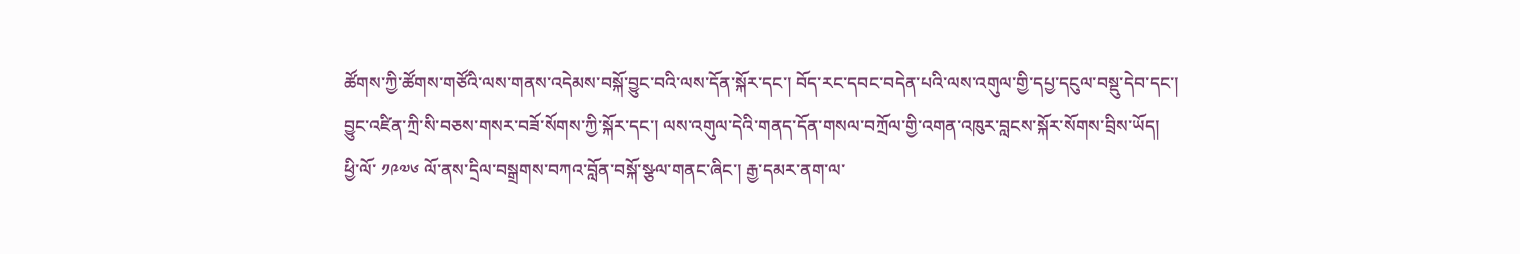ཚོགས་ཀྱི་ཚོགས་གཙོའི་ལས་གནས་འདེམས་བསྐོ་བྱུང་བའི་ལས་དོན་སྐོར་དང་། བོད་རང་དབང་བདེན་པའི་ལས་འགུལ་གྱི་དཔྱ་དངུལ་བསྡུ་དེབ་དང་། བྱུང་འཛིན་ཀྲི་སི་བཅས་གསར་བཟོ་སོགས་ཀྱི་སྐོར་དང་། ལས་འགུལ་དེའི་གནད་དོན་གསལ་བཀྲོལ་གྱི་འགན་འཁུར་བླངས་སྐོར་སོགས་བྲིས་ཡོད།
ཕྱི་ལོ་ ༡༩༧༦ ལོ་ནས་དྲིལ་བསྒྲགས་བཀའ་བློན་བསྐོ་སྩལ་གནང་ཞིང་། རྒྱ་དམར་ནག་ལ་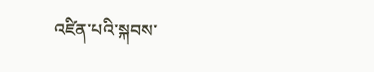འཛིན་པའི་སྐབས་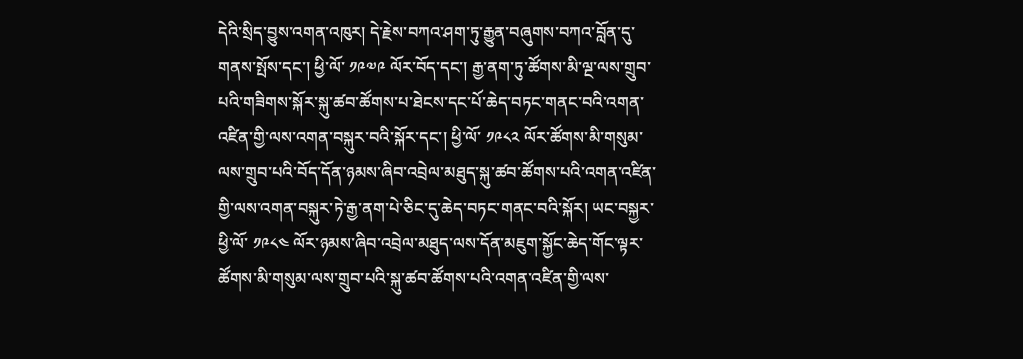དེའི་སྲིད་བྱུས་འགན་འཁུར། དེ་རྗེས་བཀའ་ཤག་ཏུ་རྒྱུན་བཞུགས་བཀའ་བློན་དུ་གནས་སྤོས་དང་། ཕྱི་ལོ་ ༡༩༧༩ ལོར་བོད་དང་། རྒྱ་ནག་ཏུ་ཚོགས་མི་ལྔ་ལས་གྲུབ་པའི་གཟིགས་སྐོར་སྐུ་ཚབ་ཚོགས་པ་ཐེངས་དང་པོ་ཆེད་བཏང་གནང་བའི་འགན་འཛིན་གྱི་ལས་འགན་བསྐུར་བའི་སྐོར་དང་། ཕྱི་ལོ་ ༡༩༨༢ ལོར་ཚོགས་མི་གསུམ་ལས་གྲུབ་པའི་བོད་དོན་ཉམས་ཞིབ་འབྲེལ་མཐུད་སྐུ་ཚབ་ཚོགས་པའི་འགན་འཛིན་གྱི་ལས་འགན་བསྐུར་ཏེ་རྒྱ་ནག་པེ་ཅིང་དུ་ཆེད་བཏང་གནང་བའི་སྐོར། ཡང་བསྐྱར་ཕྱི་ལོ་ ༡༩༨༤ ལོར་ཉམས་ཞིབ་འབྲེལ་མཐུད་ལས་དོན་མཇུག་སྐྱོང་ཆེད་གོང་ལྟར་ཚོགས་མི་གསུམ་ལས་གྲུབ་པའི་སྐུ་ཚབ་ཚོགས་པའི་འགན་འཛིན་གྱི་ལས་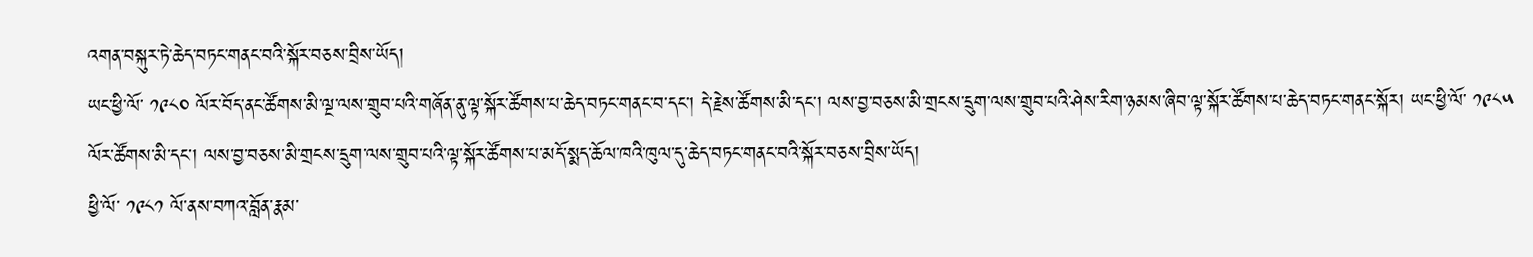འགན་བསྐུར་ཏེ་ཆེད་བཏང་གནང་བའི་སྐོར་བཅས་བྲིས་ཡོད།
ཡང་ཕྱི་ལོ་ ༡༩༨༠ ལོར་བོད་ནང་ཚོགས་མི་ལྔ་ལས་གྲུབ་པའི་གཞོན་ནུ་ལྟ་སྐོར་ཚོགས་པ་ཆེད་བཏང་གནང་བ་དང་། དེ་རྗེས་ཚོགས་མི་དང་། ལས་བྱ་བཅས་མི་གྲངས་དྲུག་ལས་གྲུབ་པའི་ཤེས་རིག་ཉམས་ཞིབ་ལྟ་སྐོར་ཚོགས་པ་ཆེད་བཏང་གནང་སྐོར། ཡང་ཕྱི་ལོ་ ༡༩༨༥ ལོར་ཚོགས་མི་དང་། ལས་བྱ་བཅས་མི་གྲངས་དྲུག་ལས་གྲུབ་པའི་ལྟ་སྐོར་ཚོགས་པ་མདོ་སྨད་ཆོལ་ཁའི་ཁུལ་དུ་ཆེད་བཏང་གནང་བའི་སྐོར་བཅས་བྲིས་ཡོད།
ཕྱི་ལོ་ ༡༩༨༡ ལོ་ནས་བཀའ་བློན་རྣམ་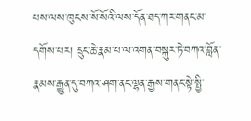པས་ལས་ཁུངས་སོ་སོའི་ལས་དོན་ཐད་ཀར་གནང་མ་དགོས་པར། དྲུང་ཆེ་རྣམ་པ་ལ་འགན་བསྐུར་ཏེ་བཀའ་བློན་རྣམས་རྒྱུན་དུ་བཀའ་ཤག་ནང་ལྷན་རྒྱས་གནང་སྟེ་སྤྱི་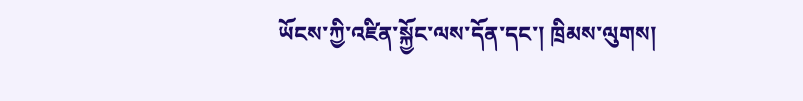ཡོངས་ཀྱི་འཛིན་སྐྱོང་ལས་དོན་དང་། ཁྲིམས་ལུགས།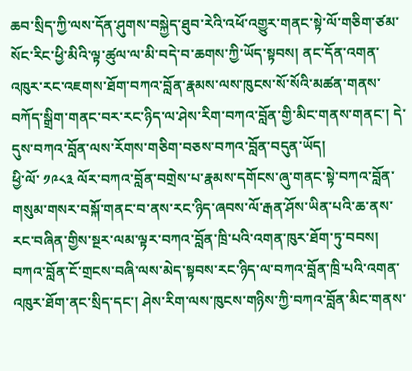ཆབ་སྲིད་ཀྱི་ལས་དོན་ཤུགས་བསྐྱེད་ཐུབ་རེའི་འཕོ་འགྱུར་གནང་སྟེ་ལོ་གཅིག་ཙམ་སོང་རིང་ཕྱི་མིའི་ལྟ་ཚུལ་ལ་མི་བདེ་བ་ཆགས་ཀྱི་ཡོད་སྟབས། ནང་དོན་འགན་འཁུར་རང་འཇགས་ཐོག་བཀའ་བློན་རྣམས་ལས་ཁུངས་སོ་སོའི་མཚན་གནས་བཀོད་སྒྲིག་གནང་བར་རང་ཉིད་ལ་ཤེས་རིག་བཀའ་བློན་གྱི་མིང་གནས་གནང་། དེ་དུས་བཀའ་བློན་ལས་རོགས་གཅིག་བཅས་བཀའ་བློན་བདུན་ཡོད།
ཕྱི་ལོ་ ༡༩༨༣ ལོར་བཀའ་བློན་བགྲེས་པ་རྣམས་དགོངས་ཞུ་གནང་སྟེ་བཀའ་བློན་གསུམ་གསར་བསྐོ་གནང་བ་ནས་རང་ཉིད་ཞབས་ལོ་རྒན་ཤོས་ཡིན་པའི་ཆ་ནས་རང་བཞིན་གྱིས་སྔར་ལམ་ལྟར་བཀའ་བློན་ཁྲི་པའི་འགན་ཁུར་ཐོག་ཏུ་བབས། བཀའ་བློན་ངོ་གྲངས་བཞི་ལས་མེད་སྟབས་རང་ཉིད་ལ་བཀའ་བློན་ཁྲི་པའི་འགན་འཁུར་ཐོག་ནང་སྲིད་དང་། ཤེས་རིག་ལས་ཁུངས་གཉིས་ཀྱི་བཀའ་བློན་མིང་གནས་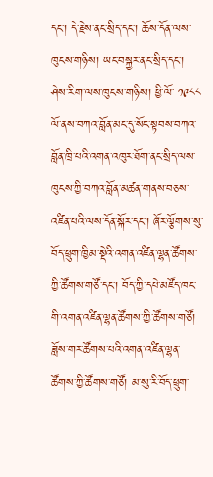དང་། དེ་རྗེས་ནང་སྲིད་དང་། ཆོས་དོན་ལས་ཁུངས་གཉིས། ཡང་བསྐྱར་ནང་སྲིད་དང་། ཤེས་རིག་ལས་ཁུངས་གཉིས། ཕྱི་ལོ་ ༡༩༨༨ ལོ་ནས་བཀའ་བློན་མང་དུ་སོང་སྟབས་བཀའ་བློན་ཁྲི་པའི་འགན་འཁུར་ཐོག་ནང་སྲིད་ལས་ཁུངས་ཀྱི་བཀའ་བློན་མཚན་གནས་བཅས་འཛིན་པའི་ལས་དོན་སྐོར་དང་། ཞོར་ལྕོགས་སུ་བོད་ཕྲུག་ཁྱིམ་སྡེའི་འགན་འཛིན་ལྷན་ཚོགས་ཀྱི་ཚོགས་གཙོ་དང་། བོད་ཀྱི་དཔེ་མཛོད་ཁང་གི་འགན་འཛིན་ལྷན་ཚོགས་ཀྱི་ཚོགས་གཙོ། ཟློས་གར་ཚོགས་པའི་འགན་འཛིན་ལྷན་ཚོགས་ཀྱི་ཚོགས་གཙོ། མ་སུ་རི་བོད་ཕྲུག་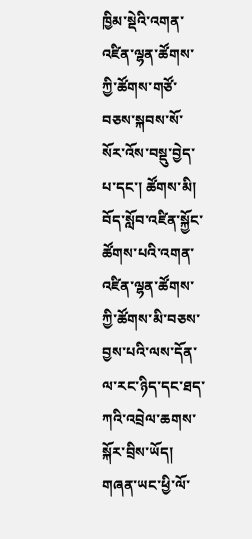ཁྱིམ་སྡེའི་འགན་འཛིན་ལྷན་ཚོགས་ཀྱི་ཚོགས་གཙོ་བཅས་སྐབས་སོ་སོར་འོས་བསྡུ་བྱེད་པ་དང་། ཚོགས་མི། བོད་སློབ་འཛིན་སྐྱོང་ཚོགས་པའི་འགན་འཛིན་ལྷན་ཚོགས་ཀྱི་ཚོགས་མི་བཅས་བྱས་པའི་ལས་དོན་ལ་རང་ཉིད་དང་ཐད་ཀའི་འབྲེལ་ཆགས་སྐོར་བྲིས་ཡོད།
གཞན་ཡང་ཕྱི་ལོ་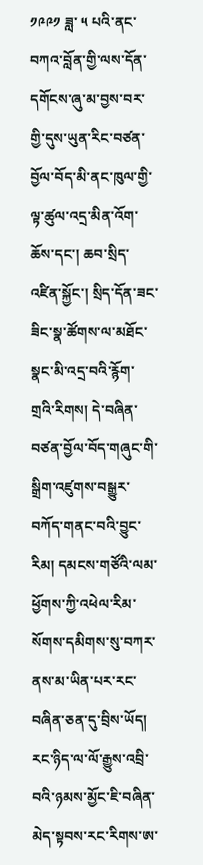༡༩༩༡ ཟླ་ ༥ པའི་ནང་བཀའ་བློན་གྱི་ལས་དོན་དགོངས་ཞུ་མ་བྱས་བར་གྱི་དུས་ཡུན་རིང་བཙན་བྱོལ་བོད་མི་ནང་ཁུལ་གྱི་ལྟ་ཚུལ་འདྲ་མིན་འོག་ཆོས་དང་། ཆབ་སྲིད་འཛིན་སྐྱོང་། སྲིད་དོན་ཟང་ཟིང་སྣ་ཚོགས་ལ་མཐོང་སྣང་མི་འདྲ་བའི་རྙོག་གྲའི་རིགས། དེ་བཞིན་བཙན་བྱོལ་བོད་གཞུང་གི་སྒྲིག་འཛུགས་བསྒྱུར་བཀོད་གནང་བའི་བྱུང་རིམ། དམངས་གཙོའི་ལམ་ཕྱོགས་ཀྱི་འཕེལ་རིམ་སོགས་དམིགས་སུ་བཀར་ནས་མ་ཡིན་པར་རང་བཞིན་ཅན་དུ་བྲིས་ཡོད།
རང་ཉིད་ལ་ལོ་རྒྱུས་འབྲི་བའི་ཉམས་མྱོང་ཇི་བཞིན་མེད་སྟབས་རང་རིགས་ཨ་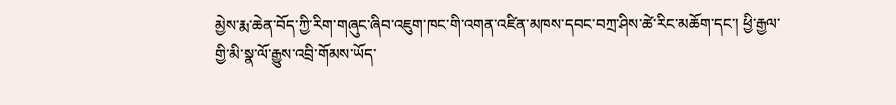མྱེས་རྨ་ཆེན་བོད་ཀྱི་རིག་གཞུང་ཞིབ་འཇུག་ཁང་གི་འགན་འཛིན་མཁས་དབང་བཀྲ་ཤིས་ཚེ་རིང་མཆོག་དང་། ཕྱི་རྒྱལ་གྱི་མི་སྣ་ལོ་རྒྱུས་འབྲི་གོམས་ཡོད་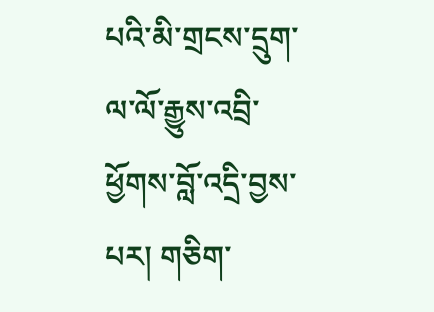པའི་མི་གྲངས་དྲུག་ལ་ལོ་རྒྱུས་འབྲི་ཕྱོགས་བློ་འདྲི་བྱས་པར། གཅིག་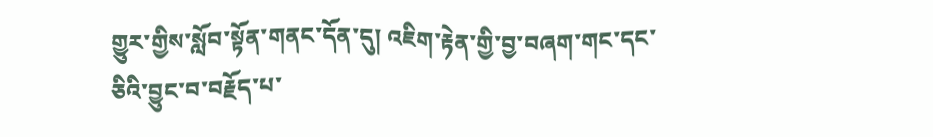གྱུར་གྱིས་སློབ་སྟོན་གནང་དོན་དུ། འཇིག་རྟེན་གྱི་བྱ་བཞག་གང་དང་ཅིའི་བྱུང་བ་བརྗོད་པ་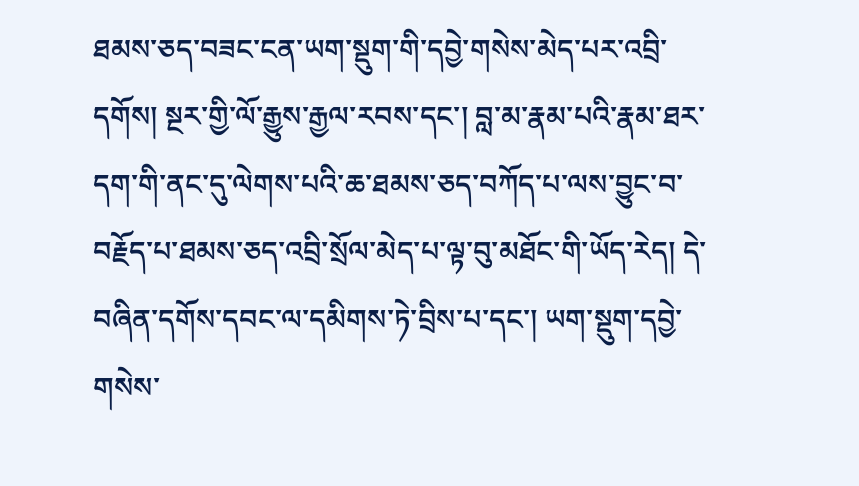ཐམས་ཅད་བཟང་ངན་ཡག་སྡུག་གི་དབྱེ་གསེས་མེད་པར་འབྲི་དགོས། སྔར་གྱི་ལོ་རྒྱུས་རྒྱལ་རབས་དང་། བླ་མ་རྣམ་པའི་རྣམ་ཐར་དག་གི་ནང་དུ་ལེགས་པའི་ཆ་ཐམས་ཅད་བཀོད་པ་ལས་བྱུང་བ་བརྗོད་པ་ཐམས་ཅད་འབྲི་སྲོལ་མེད་པ་ལྟ་བུ་མཐོང་གི་ཡོད་རེད། དེ་བཞིན་དགོས་དབང་ལ་དམིགས་ཏེ་བྲིས་པ་དང་། ཡག་སྡུག་དབྱེ་གསེས་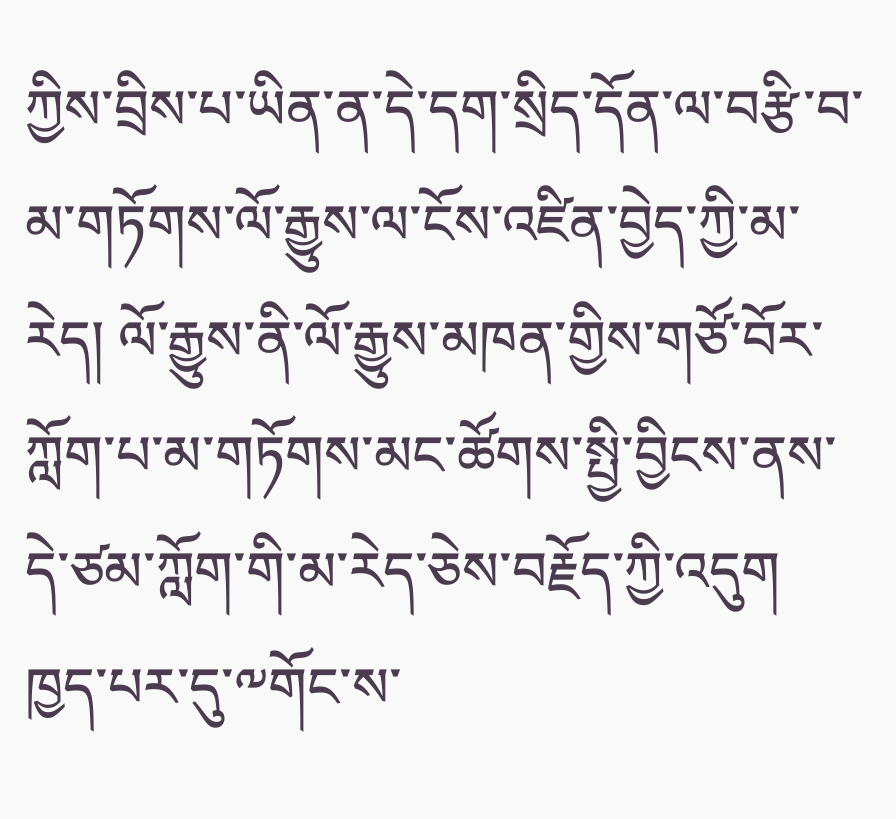ཀྱིས་བྲིས་པ་ཡིན་ན་དེ་དག་སྲིད་དོན་ལ་བརྩི་བ་མ་གཏོགས་ལོ་རྒྱུས་ལ་ངོས་འཛིན་བྱེད་ཀྱི་མ་རེད། ལོ་རྒྱུས་ནི་ལོ་རྒྱུས་མཁན་གྱིས་གཙོ་བོར་ཀློག་པ་མ་གཏོགས་མང་ཚོགས་སྤྱི་བྱིངས་ནས་དེ་ཙམ་ཀློག་གི་མ་རེད་ཅེས་བརྗོད་ཀྱི་འདུག
ཁྱད་པར་དུ་༸གོང་ས་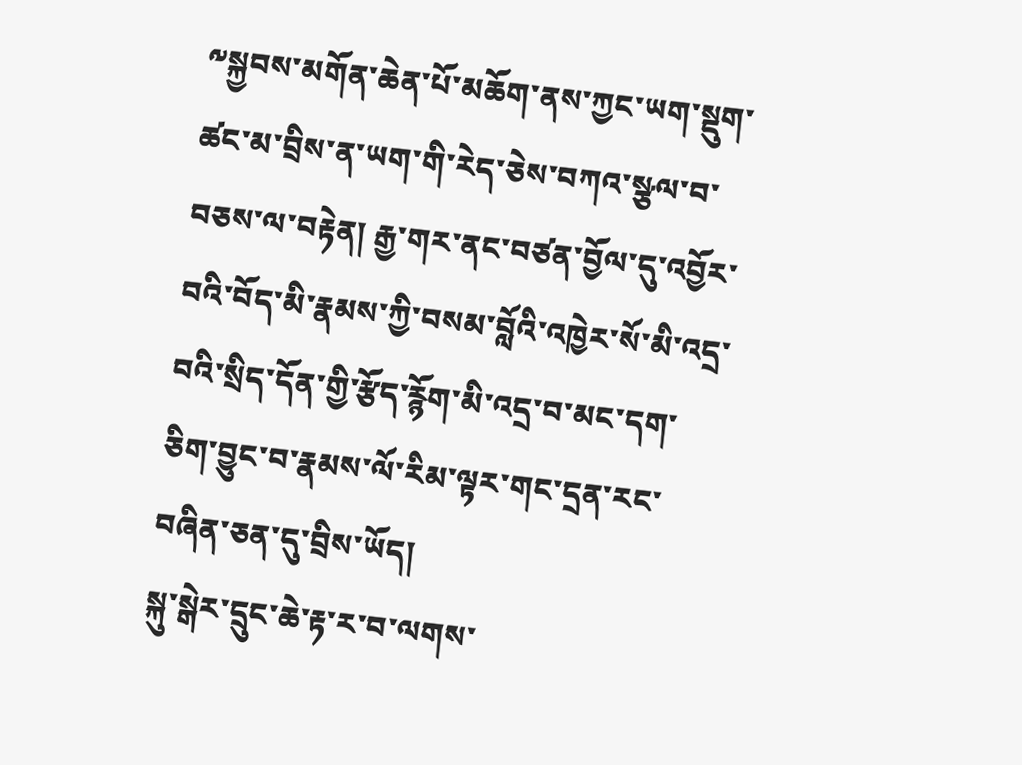༸སྐྱབས་མགོན་ཆེན་པོ་མཆོག་ནས་ཀྱང་ཡག་སྡུག་ཚང་མ་བྲིས་ན་ཡག་གི་རེད་ཅེས་བཀའ་སྩལ་བ་བཅས་ལ་བརྟེན། རྒྱ་གར་ནང་བཙན་བྱོལ་དུ་འབྱོར་བའི་བོད་མི་རྣམས་ཀྱི་བསམ་བློའི་འཁྱེར་སོ་མི་འདྲ་བའི་སྲིད་དོན་གྱི་རྩོད་རྙོག་མི་འདྲ་བ་མང་དག་ཅིག་བྱུང་བ་རྣམས་ལོ་རིམ་ལྟར་གང་དྲན་རང་བཞིན་ཅན་དུ་བྲིས་ཡོད།
སྐུ་སྒེར་དྲུང་ཆེ་རྟ་ར་བ་ལགས་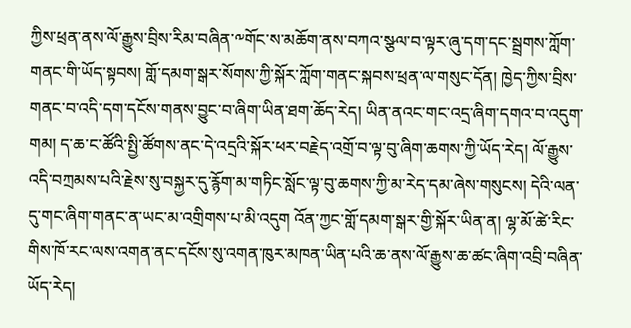ཀྱིས་ཕྲན་ནས་ལོ་རྒྱུས་བྲིས་རིམ་བཞིན་༸གོང་ས་མཆོག་ནས་བཀའ་སྩལ་བ་ལྟར་ཞུ་དག་དང་སྦྲགས་ཀློག་གནང་གི་ཡོད་སྟབས། གློ་དམག་སྒར་སོགས་ཀྱི་སྐོར་ཀློག་གནང་སྐབས་ཕྲན་ལ་གསུང་དོན། ཁྱེད་ཀྱིས་བྲིས་གནང་བ་འདི་དག་དངོས་གནས་བྱུང་བ་ཞིག་ཡིན་ཐག་ཆོད་རེད། ཡིན་ནའང་གང་འདྲ་ཞིག་དགའ་བ་འདུག་གམ། ད་ཆ་ང་ཚོའི་སྤྱི་ཚོགས་ནང་དེ་འདྲའི་སྐོར་ཕར་བརྗེད་འགྲོ་བ་ལྟ་བུ་ཞིག་ཆགས་ཀྱི་ཡོད་རེད། ལོ་རྒྱུས་འདི་བཀྲམས་པའི་རྗེས་སུ་བསྐྱར་དུ་རྙོག་མ་གཏིང་སློང་ལྟ་བུ་ཆགས་ཀྱི་མ་རེད་དམ་ཞེས་གསུངས། དེའི་ལན་དུ་གང་ཞིག་གནང་ན་ཡང་མ་འགྲིགས་པ་མི་འདུག འོན་ཀྱང་གློ་དམག་སྒར་གྱི་སྐོར་ཡིན་ན། ལྷ་མོ་ཚེ་རིང་གིས་ཁོ་རང་ལས་འགན་ནང་དངོས་སུ་འགན་ཁུར་མཁན་ཡིན་པའི་ཆ་ནས་ལོ་རྒྱུས་ཆ་ཚང་ཞིག་འབྲི་བཞིན་ཡོད་རེད།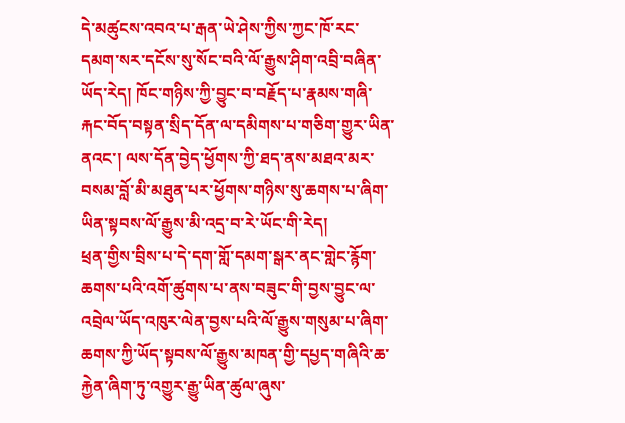དེ་མཚུངས་འབའ་པ་རྒན་ཡེ་ཤེས་ཀྱིས་ཀྱང་ཁོ་རང་དམག་སར་དངོས་སུ་སོང་བའི་ལོ་རྒྱུས་ཤིག་འབྲི་བཞིན་ཡོད་རེད། ཁོང་གཉིས་ཀྱི་བྱུང་བ་བརྗོད་པ་རྣམས་གཞི་རྐང་བོད་བསྟན་སྲིད་དོན་ལ་དམིགས་པ་གཅིག་གྱུར་ཡིན་ནའང་། ལས་དོན་བྱེད་ཕྱོགས་ཀྱི་ཐད་ནས་མཐའ་མར་བསམ་བློ་མི་མཐུན་པར་ཕྱོགས་གཉིས་སུ་ཆགས་པ་ཞིག་ཡིན་སྟབས་ལོ་རྒྱུས་མི་འདྲ་བ་རེ་ཡོང་གི་རེད།
ཕྲན་གྱིས་བྲིས་པ་དེ་དག་གློ་དམག་སྒར་ནང་གླེང་རྙོག་ཆགས་པའི་འགོ་ཚུགས་པ་ནས་བཟུང་གི་བྱས་བྱུང་ལ་འབྲེལ་ཡོད་འཁུར་ལེན་བྱས་པའི་ལོ་རྒྱུས་གསུམ་པ་ཞིག་ཆགས་ཀྱི་ཡོད་སྟབས་ལོ་རྒྱུས་མཁན་གྱི་དཔྱད་གཞིའི་ཆ་རྐྱེན་ཞིག་ཏུ་འགྱུར་རྒྱུ་ཡིན་ཚུལ་ཞུས་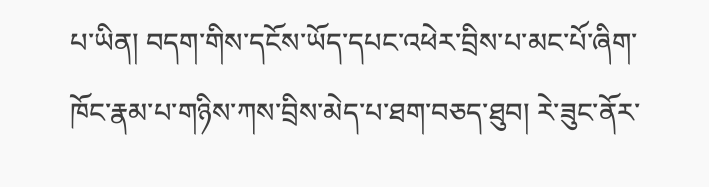པ་ཡིན། བདག་གིས་དངོས་ཡོད་དཔང་འཕེར་བྲིས་པ་མང་པོ་ཞིག་ཁོང་རྣམ་པ་གཉིས་ཀས་བྲིས་མེད་པ་ཐག་བཅད་ཐུབ། རེ་ཟུང་ནོར་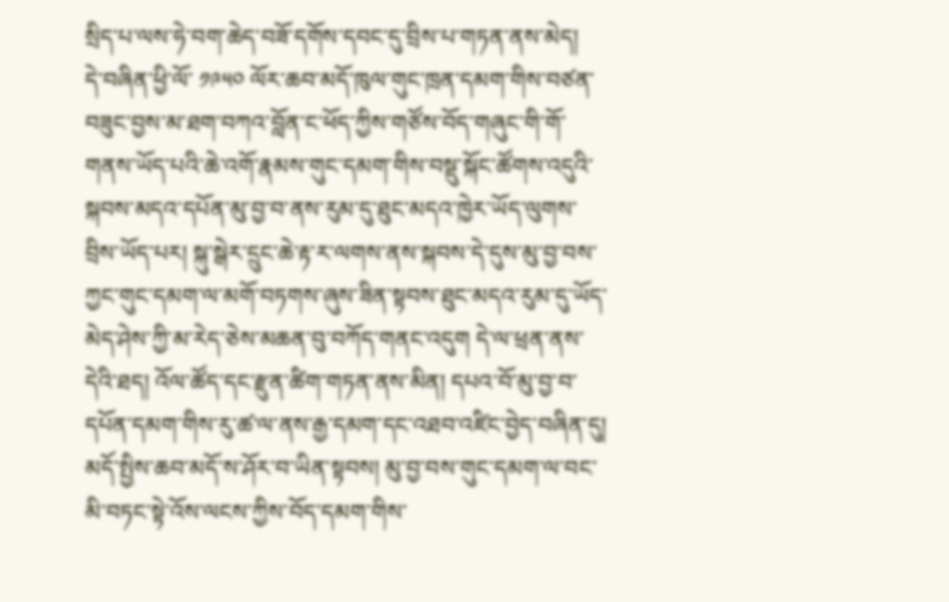སྲིད་པ་ལས་ཧེ་བག་ཆེད་བཟོ་དགོས་དབང་དུ་བྲིས་པ་གཏན་ནས་མེད།
དེ་བཞིན་ཕྱི་ལོ་ ༡༩༥༠ ལོར་ཆབ་མདོ་ཁུལ་གུང་ཁྲན་དམག་གིས་བཙན་བཟུང་བྱས་མ་ཐག་བཀའ་བློན་ང་ཕོད་ཀྱིས་གཙོས་བོད་གཞུང་གི་གོ་གནས་ཡོད་པའི་ཆེ་འགོ་རྣམས་གུང་དམག་གིས་བསྡུ་སྐོང་ཚོགས་འདུའི་སྐབས་མདའ་དཔོན་མུ་བྱ་བ་ནས་རུམ་དུ་ཐུང་མདའ་ཁྱེར་ཡོད་ལུགས་བྲིས་ཡོད་པར། སྐུ་སྒེར་དྲུང་ཆེ་རྟ་ར་ལགས་ནས་སྐབས་དེ་དུས་མུ་བྱ་བས་ཀྱང་གུང་དམག་ལ་མགོ་བཏགས་ཞུས་ཟིན་སྟབས་ཐུང་མདའ་རུམ་དུ་ཡོད་མེད་ཤེས་ཀྱི་མ་རེད་ཅེས་མཆན་བུ་བཀོད་གནང་འདུག དེ་ལ་ཕྲན་ནས་དེའི་ཐད། འོལ་ཚོད་དང་རྫུན་ཚིག་གཏན་ནས་མིན། དཔའ་བོ་མུ་བྱ་བ་དཔོན་དམག་གིས་རུ་ཚ་ལ་ནས་རྒྱ་དམག་དང་འཐབ་འཛིང་བྱེད་བཞིན་དུ། མདོ་སྤྱིས་ཆབ་མདོ་ས་ཤོར་བ་ཡིན་སྟབས། མུ་བྱ་བས་གུང་དམག་ལ་བང་མི་བཏང་སྟེ་འོས་ལངས་ཀྱིས་བོད་དམག་གིས་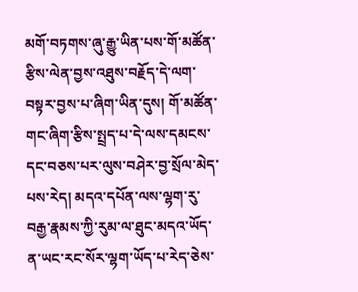མགོ་བཏགས་ཞུ་རྒྱུ་ཡིན་པས་གོ་མཚོན་རྩིས་ལེན་བྱས་འཐུས་བརྗོད་དེ་ལག་བསྟར་བྱས་པ་ཞིག་ཡིན་དུས། གོ་མཚོན་གང་ཞིག་རྩིས་སྤྲད་པ་དེ་ལས་དམངས་དང་བཅས་པར་ལུས་བཤེར་བྱ་སྲོལ་མེད་པས་རེད། མདའ་དཔོན་ལས་ལྷག་རུ་བརྒྱ་རྣམས་ཀྱི་རུམ་ལ་ཐུང་མདའ་ཡོད་ན་ཡང་རང་སོར་ལྷག་ཡོད་པ་རེད་ཅེས་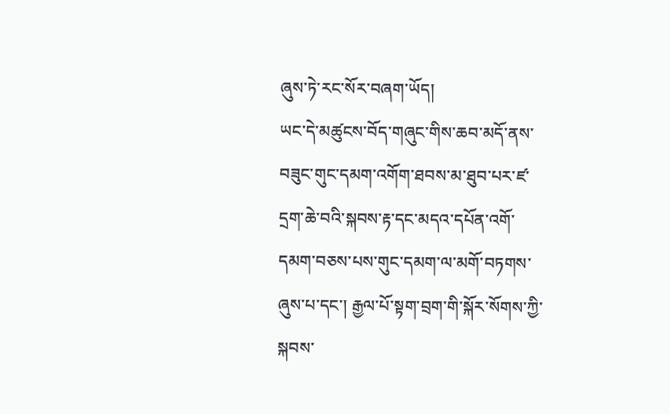ཞུས་ཏེ་རང་སོར་བཞག་ཡོད།
ཡང་དེ་མཚུངས་བོད་གཞུང་གིས་ཆབ་མདོ་ནས་བཟུང་གུང་དམག་འགོག་ཐབས་མ་ཐུབ་པར་ཛ་དྲག་ཆེ་བའི་སྐབས་རྟ་དང་མདའ་དཔོན་འགོ་དམག་བཅས་པས་གུང་དམག་ལ་མགོ་བཏགས་ཞུས་པ་དང་། རྒྱལ་པོ་སྟག་བྲག་གི་སྐོར་སོགས་ཀྱི་སྐབས་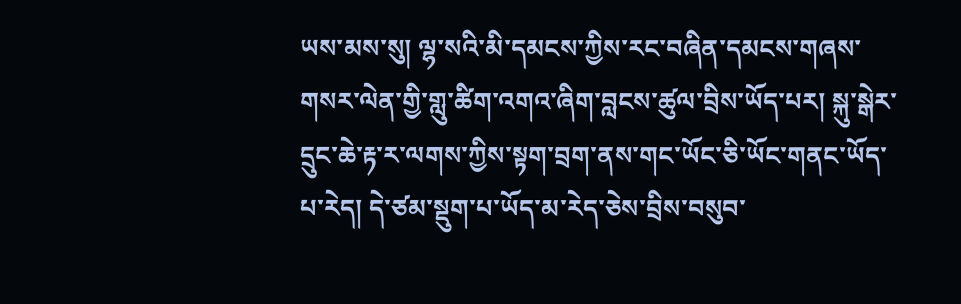ཡས་མས་སུ། ལྷ་སའི་མི་དམངས་ཀྱིས་རང་བཞིན་དམངས་གཞས་གསར་ལེན་གྱི་གླུ་ཚིག་འགའ་ཞིག་བླངས་ཚུལ་བྲིས་ཡོད་པར། སྐུ་སྒེར་དྲུང་ཆེ་རྟ་ར་ལགས་ཀྱིས་སྟག་བྲག་ནས་གང་ཡོང་ཅི་ཡོང་གནང་ཡོད་པ་རེད། དེ་ཙམ་སྡུག་པ་ཡོད་མ་རེད་ཅེས་བྲིས་བསུབ་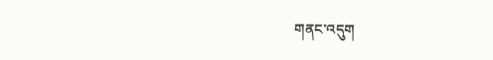གནང་འདུག